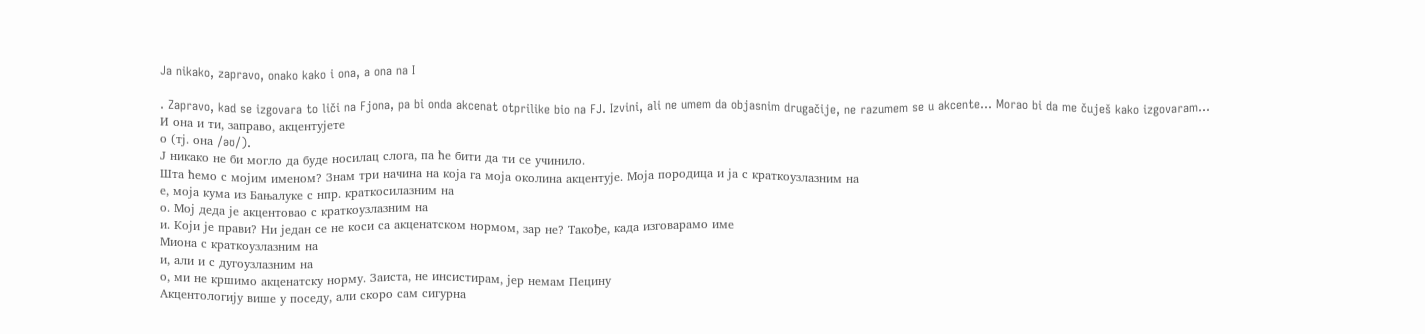Ja nikako, zapravo, onako kako i ona, a ona na I

. Zapravo, kad se izgovara to liči na Fjona, pa bi onda akcenat otprilike bio na FJ. Izvini, ali ne umem da objasnim drugačije, ne razumem se u akcente... Morao bi da me čuješ kako izgovaram...
И она и ти, заправо, акцентујете
о (тј. она /əʊ/).
Ј никако не би могло да буде носилац слога, па ће бити да ти се учинило.
Шта ћемо с мојим именом? Знам три начина на која га моја околина акцентује. Моја породица и ја с краткоузлазним на
е, моја кума из Бањалуке с нпр. краткосилазним на
о. Мој деда је акцентовао с краткоузлазним на
и. Који је прави? Ни један се не коси са акценатском нормом, зар не? Такође, када изговарамо име
Миона с краткоузлазним на
и, али и с дугоузлазним на
о, ми не кршимо акценатску норму. Заиста, не инсистирам, јер немам Пецину
Акцентологију више у поседу, али скоро сам сигурна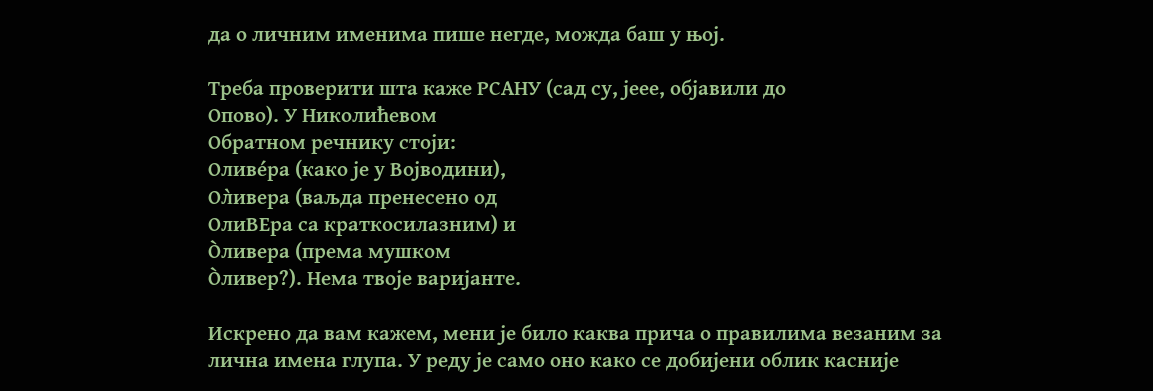да о личним именима пише негде, можда баш у њој.

Треба проверити шта каже РСАНУ (сад су, јеее, објавили до
Опово). У Николићевом
Обратном речнику стоји:
Оливéра (како је у Војводини),
Ол̀ивера (ваљда пренесено од
ОлиВЕра са краткосилазним) и
Òливера (према мушком
Òливер?). Нема твоје варијанте.

Искрено да вам кажем, мени је било каква прича о правилима везаним за лична имена глупа. У реду је само оно како се добијени облик касније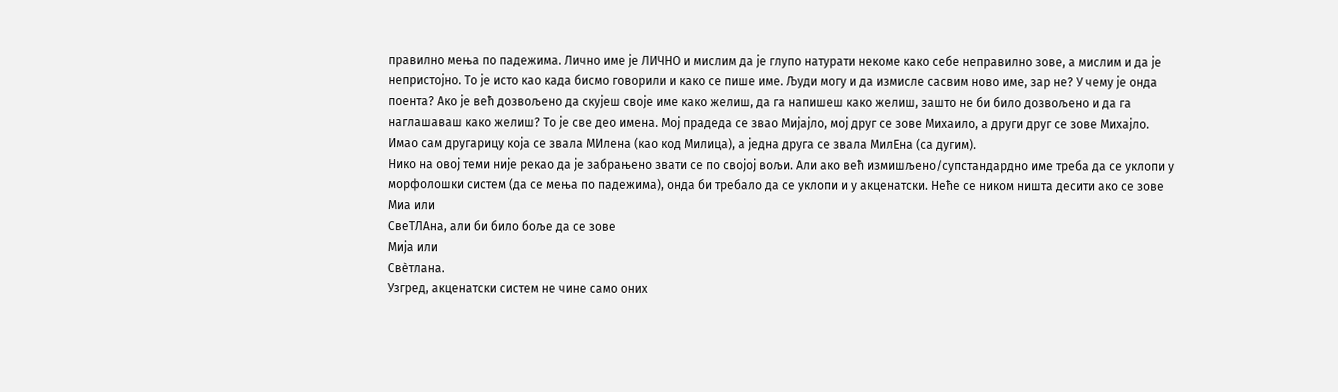правилно мења по падежима. Лично име је ЛИЧНО и мислим да је глупо натурати некоме како себе неправилно зове, а мислим и да је непристојно. То је исто као када бисмо говорили и како се пише име. Људи могу и да измисле сасвим ново име, зар не? У чему је онда поента? Ако је већ дозвољено да скујеш своје име како желиш, да га напишеш како желиш, зашто не би било дозвољено и да га наглашаваш како желиш? То је све део имена. Мој прадеда се звао Мијајло, мој друг се зове Михаило, а други друг се зове Михајло. Имао сам другарицу која се звала МИлена (као код Милица), а једна друга се звала МилЕна (са дугим).
Нико на овој теми није рекао да је забрањено звати се по својој вољи. Али ако већ измишљено/супстандардно име треба да се уклопи у морфолошки систем (да се мења по падежима), онда би требало да се уклопи и у акценатски. Неће се ником ништа десити ако се зове
Миа или
СвеТЛАна, али би било боље да се зове
Мија или
Свèтлана.
Узгред, акценатски систем не чине само оних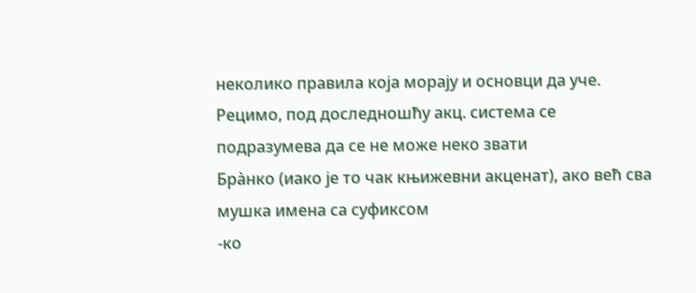неколико правила која морају и основци да уче. Рецимо, под доследношћу акц. система се подразумева да се не може неко звати
Брàнко (иако је то чак књижевни акценат), ако већ сва мушка имена са суфиксом
-ко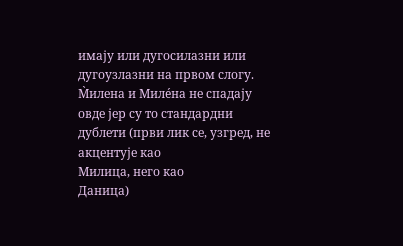имају или дугосилазни или дугоузлазни на првом слогу.
М̀илена и Милéна не спадају овде јер су то стандардни дублети (први лик се, узгред, не акцентује као
Милица, него као
Даница)